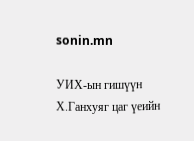sonin.mn

УИХ-ын гишүүн Х.Ганхуяг цаг үеийн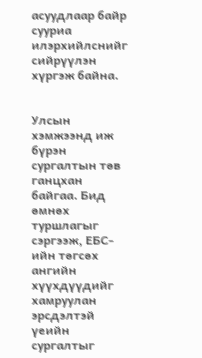асуудлаар байр сууриа илэрхийлснийг сийрүүлэн хүргэж байна.


Улсын хэмжээнд иж бүрэн сургалтын төв ганцхан байгаа. Бид өмнөх туршлагыг сэргээж, ЕБС-ийн төгсөх ангийн хүүхдүүдийг хамруулан эрсдэлтэй үеийн сургалтыг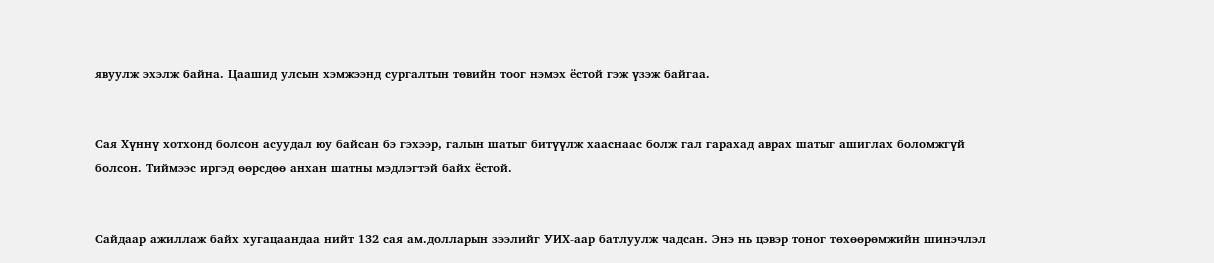явуулж эхэлж байна. Цаашид улсын хэмжээнд сургалтын төвийн тоог нэмэх ёстой гэж үзэж байгаа.


Сая Хүннү хотхонд болсон асуудал юу байсан бэ гэхээр, галын шатыг битүүлж хааснаас болж гал гарахад аврах шатыг ашиглах боломжгүй болсон. Тиймээс иргэд өөрсдөө анхан шатны мэдлэгтэй байх ёстой.


Сайдаар ажиллаж байх хугацаандаа нийт 132 сая ам.долларын зээлийг УИХ-аар батлуулж чадсан. Энэ нь цэвэр тоног төхөөрөмжийн шинэчлэл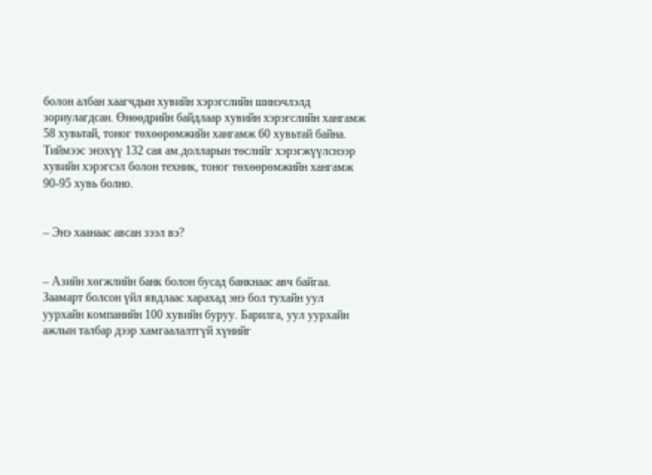болон албан хаагчдын хувийн хэрэгслийн шинэчлэлд зориулагдсан. Өнөөдрийн байдлаар хувийн хэрэгслийн хангамж 58 хувьтай, тоног төхөөрөмжийн хангамж 60 хувьтай байна. Тиймээс энэхүү 132 сая ам.долларын төслийг хэрэгжүүлснээр хувийн хэрэгсэл болон техник, тоног төхөөрөмжийн хангамж 90-95 хувь болно.


– Энэ хаанаас авсан зээл вэ?


– Азийн хөгжлийн банк болон бусад банкнаас авч байгаа. Заамарт болсон үйл явдлаас харахад энэ бол тухайн уул уурхайн компанийн 100 хувийн буруу. Барилга, уул уурхайн ажлын талбар дээр хамгаалалтгүй хүнийг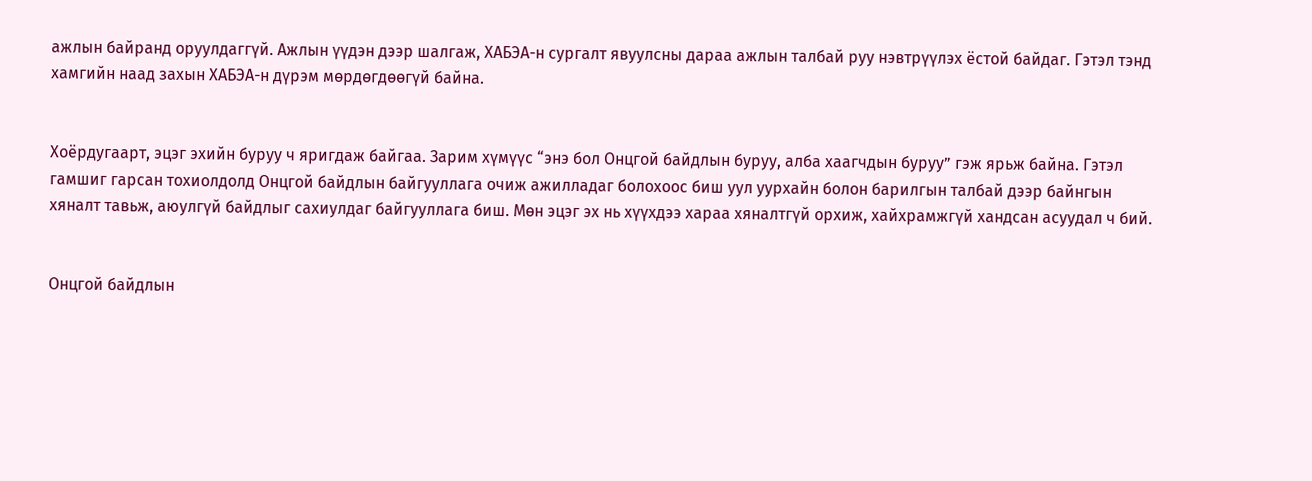ажлын байранд оруулдаггүй. Ажлын үүдэн дээр шалгаж, ХАБЭА-н сургалт явуулсны дараа ажлын талбай руу нэвтрүүлэх ёстой байдаг. Гэтэл тэнд хамгийн наад захын ХАБЭА-н дүрэм мөрдөгдөөгүй байна.


Хоёрдугаарт, эцэг эхийн буруу ч яригдаж байгаа. Зарим хүмүүс “энэ бол Онцгой байдлын буруу, алба хаагчдын буруу” гэж ярьж байна. Гэтэл гамшиг гарсан тохиолдолд Онцгой байдлын байгууллага очиж ажилладаг болохоос биш уул уурхайн болон барилгын талбай дээр байнгын хяналт тавьж, аюулгүй байдлыг сахиулдаг байгууллага биш. Мөн эцэг эх нь хүүхдээ хараа хяналтгүй орхиж, хайхрамжгүй хандсан асуудал ч бий.


Онцгой байдлын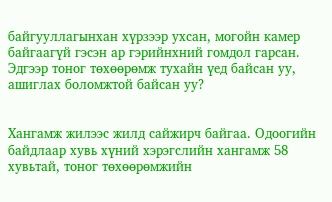байгууллагынхан хүрзээр ухсан, могойн камер байгаагүй гэсэн ар гэрийнхний гомдол гарсан. Эдгээр тоног төхөөрөмж тухайн үед байсан уу, ашиглах боломжтой байсан уу?


Хангамж жилээс жилд сайжирч байгаа. Одоогийн байдлаар хувь хүний хэрэгслийн хангамж 58 хувьтай, тоног төхөөрөмжийн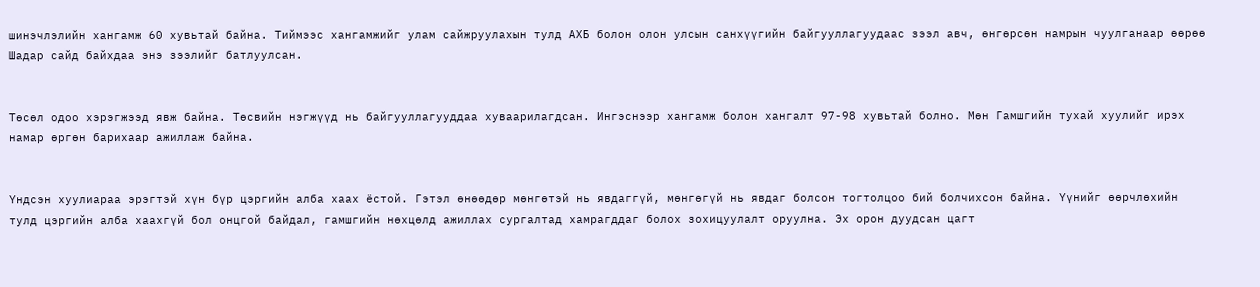шинэчлэлийн хангамж 60 хувьтай байна. Тиймээс хангамжийг улам сайжруулахын тулд АХБ болон олон улсын санхүүгийн байгууллагуудаас зээл авч, өнгөрсөн намрын чуулганаар өөрөө Шадар сайд байхдаа энэ зээлийг батлуулсан.


Төсөл одоо хэрэгжээд явж байна. Төсвийн нэгжүүд нь байгууллагууддаа хуваарилагдсан. Ингэснээр хангамж болон хангалт 97-98 хувьтай болно. Мөн Гамшгийн тухай хуулийг ирэх намар өргөн барихаар ажиллаж байна.


Үндсэн хуулиараа эрэгтэй хүн бүр цэргийн алба хаах ёстой. Гэтэл өнөөдөр мөнгөтэй нь явдаггүй, мөнгөгүй нь явдаг болсон тогтолцоо бий болчихсон байна. Үүнийг өөрчлөхийн тулд цэргийн алба хаахгүй бол онцгой байдал, гамшгийн нөхцөлд ажиллах сургалтад хамрагддаг болох зохицуулалт оруулна. Эх орон дуудсан цагт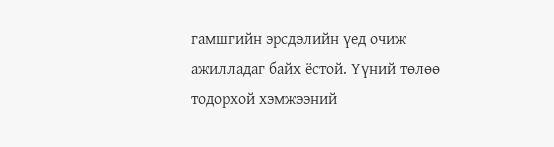гамшгийн эрсдэлийн үед очиж ажилладаг байх ёстой. Үүний төлөө тодорхой хэмжээний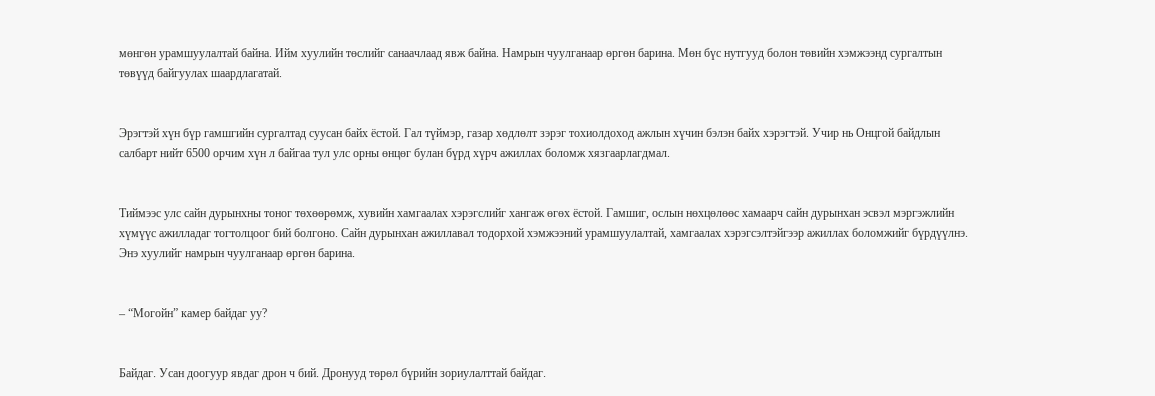мөнгөн урамшуулалтай байна. Ийм хуулийн төслийг санаачлаад явж байна. Намрын чуулганаар өргөн барина. Мөн бүс нутгууд болон төвийн хэмжээнд сургалтын төвүүд байгуулах шаардлагатай.


Эрэгтэй хүн бүр гамшгийн сургалтад суусан байх ёстой. Гал түймэр, газар хөдлөлт зэрэг тохиолдоход ажлын хүчин бэлэн байх хэрэгтэй. Учир нь Онцгой байдлын салбарт нийт 6500 орчим хүн л байгаа тул улс орны өнцөг булан бүрд хүрч ажиллах боломж хязгаарлагдмал.


Тиймээс улс сайн дурынхны тоног төхөөрөмж, хувийн хамгаалах хэрэгслийг хангаж өгөх ёстой. Гамшиг, ослын нөхцөлөөс хамаарч сайн дурынхан эсвэл мэргэжлийн хүмүүс ажилладаг тогтолцоог бий болгоно. Сайн дурынхан ажиллавал тодорхой хэмжээний урамшуулалтай, хамгаалах хэрэгсэлтэйгээр ажиллах боломжийг бүрдүүлнэ. Энэ хуулийг намрын чуулганаар өргөн барина.


– “Могойн” камер байдаг уу?


Байдаг. Усан доогуур явдаг дрон ч бий. Дронууд төрөл бүрийн зориулалттай байдаг.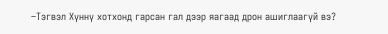–Тэгвэл Хүннү хотхонд гарсан гал дээр яагаад дрон ашиглаагүй вэ?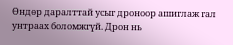Өндөр даралттай усыг дроноор ашиглаж гал унтраах боломжгүй. Дрон нь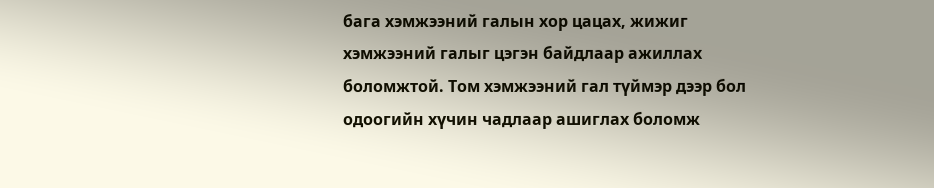бага хэмжээний галын хор цацах, жижиг хэмжээний галыг цэгэн байдлаар ажиллах боломжтой. Том хэмжээний гал түймэр дээр бол одоогийн хүчин чадлаар ашиглах боломж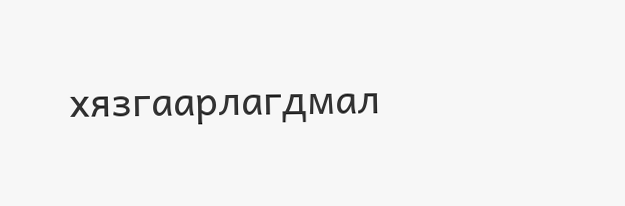хязгаарлагдмал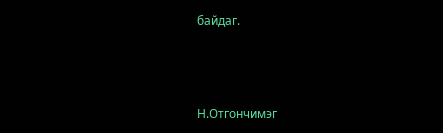байдаг.



Н.Отгончимэг